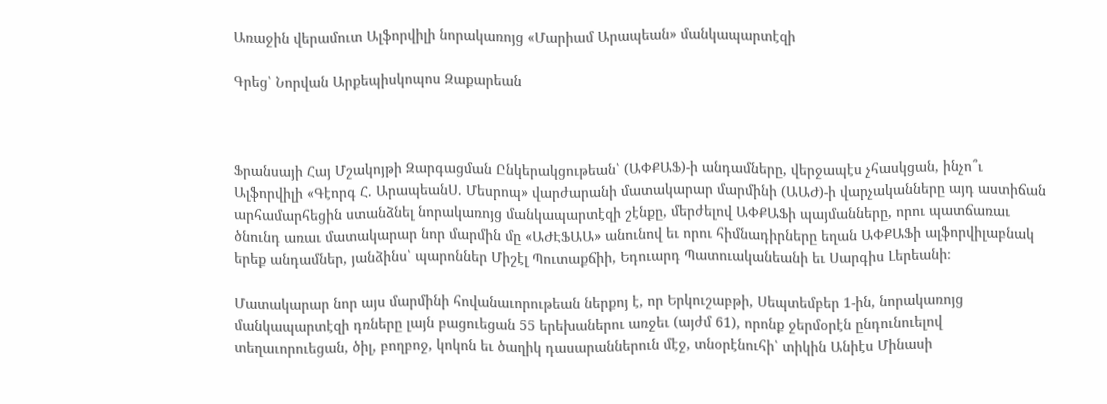Առաջին վերամուտ Ալֆորվիլի նորակառոյց «Մարիամ Արապեան» մանկապարտէզի

Գրեց՝ Նորվան Արքեպիսկոպոս Զաքարեան



Ֆրանսայի Հայ Մշակոյթի Զարգացման Ընկերակցութեան՝ (ԱՓՔԱՖ)-ի անդամները, վերջապէս չհասկցան, ինչո՞ւ Ալֆորվիլի «Գէորգ Հ. ԱրապեանՍ. Մեսրոպ» վարժարանի մատակարար մարմինի (ԱԱԺ)-ի վարչականները այդ աստիճան արհամարհեցին ստանձնել նորակառոյց մանկապարտէզի շէնքը, մերժելով ԱՓՔԱՖի պայմանները, որու պատճառաւ ծնունդ առաւ մատակարար նոր մարմին մը «ԱԺԷՖԱԱ» անունով եւ որու հիմնադիրները եղան ԱՓՔԱՖի ալֆորվիլաբնակ երեք անդամներ, յանձինս՝ պարոններ Միշէլ Պուտաքճիի, Եդուարդ Պատուականեանի եւ Սարգիս Լերեանի։

Մատակարար նոր այս մարմինի հովանաւորութեան ներքոյ է, որ Երկուշաբթի, Սեպտեմբեր 1-ին, նորակառոյց մանկապարտէզի դռները լայն բացուեցան 55 երեխաներու առջեւ (այժմ 61), որոնք ջերմօրէն ընդունուելով տեղաւորուեցան, ծիլ, բողբոջ, կոկոն եւ ծաղիկ դասարաններուն մէջ, տնօրէնուհի՝ տիկին Անիէս Մինասի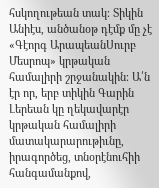հսկողութեան տակ։ Տիկին Անիէս, անծանօթ դէմք մը չէ «Գէորգ ԱրապեանՍուրբ Մեսրոպ» կրթական համալիրի շրջանակին։ Ա՛ն էր որ, երբ տիկին Գարին Լերեան կը ղեկավարէր կրթական համալիրի մատակարարութիւնը, իրագործեց, տնօրէնուհիի հանգամանքով,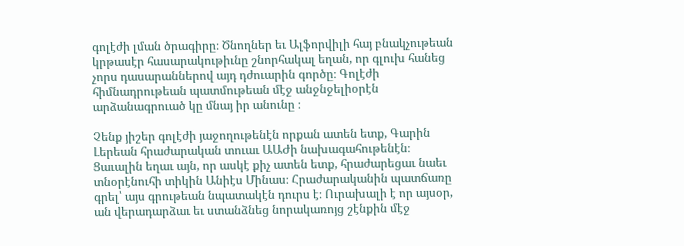գոլէժի լման ծրագիրը։ Ծնողներ եւ Ալֆորվիլի հայ բնակչութեան կրթասէր հասարակութիւնը շնորհակալ եղան, որ գլուխ հանեց չորս դասարաններով այդ դժուարին գործը։ Գոլէժի հիմնադրութեան պատմութեան մէջ անջնջելիօրէն արձանագրուած կը մնայ իր անունը ։

Չենք յիշեր գոլէժի յաջողութենէն որքան ատեն ետք, Գարին Լերեան հրաժարական տուաւ ԱԱԺի նախագահութենէն։ Ցաւալին եղաւ այն, որ ասկէ քիչ ատեն ետք, հրաժարեցաւ նաեւ տնօրէնուհի տիկին Անիէս Մինաս։ Հրաժարականին պատճառը գրել՝ այս գրութեան նպատակէն դուրս է։ Ուրախալի է որ այսօր, ան վերադարձաւ եւ ստանձնեց նորակառոյց շէնքին մէջ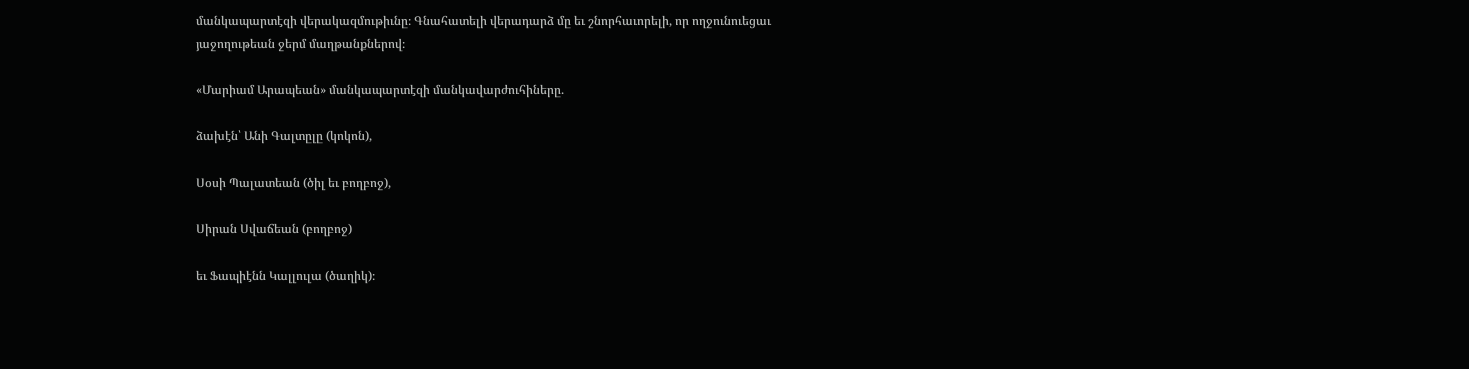մանկապարտէզի վերակազմութիւնը։ Գնահատելի վերադարձ մը եւ շնորհաւորելի, որ ողջունուեցաւ յաջողութեան ջերմ մաղթանքներով։

«Մարիամ Արապեան» մանկապարտէզի մանկավարժուհիները.

ձախէն՝ Անի Գալտըլը (կոկոն),

Սօսի Պալատեան (ծիլ եւ բողբոջ),

Սիրան Սվաճեան (բողբոջ)

եւ Ֆապիէնն Կալլուլա (ծաղիկ)։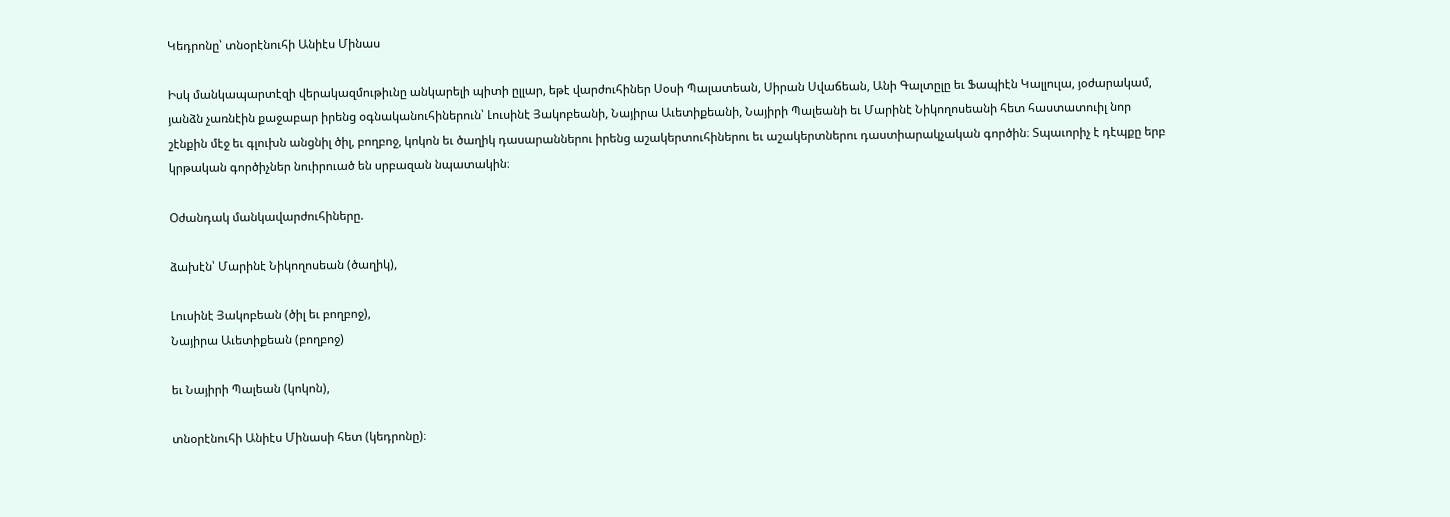Կեդրոնը՝ տնօրէնուհի Անիէս Մինաս

Իսկ մանկապարտէզի վերակազմութիւնը անկարելի պիտի ըլլար, եթէ վարժուհիներ Սօսի Պալատեան, Սիրան Սվաճեան, Անի Գալտըլը եւ Ֆապիէն Կալլուլա, յօժարակամ, յանձն չառնէին քաջաբար իրենց օգնականուհիներուն՝ Լուսինէ Յակոբեանի, Նայիրա Աւետիքեանի, Նայիրի Պալեանի եւ Մարինէ Նիկողոսեանի հետ հաստատուիլ նոր շէնքին մէջ եւ գլուխն անցնիլ ծիլ, բողբոջ, կոկոն եւ ծաղիկ դասարաններու իրենց աշակերտուհիներու եւ աշակերտներու դաստիարակչական գործին։ Տպաւորիչ է դէպքը երբ կրթական գործիչներ նուիրուած են սրբազան նպատակին։

Օժանդակ մանկավարժուհիները.

ձախէն՝ Մարինէ Նիկողոսեան (ծաղիկ),

Լուսինէ Յակոբեան (ծիլ եւ բողբոջ),
Նայիրա Աւետիքեան (բողբոջ)

եւ Նայիրի Պալեան (կոկոն),

տնօրէնուհի Անիէս Մինասի հետ (կեդրոնը)։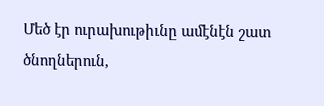Մեծ էր ուրախութիւնը ամէնէն շատ ծնողներուն,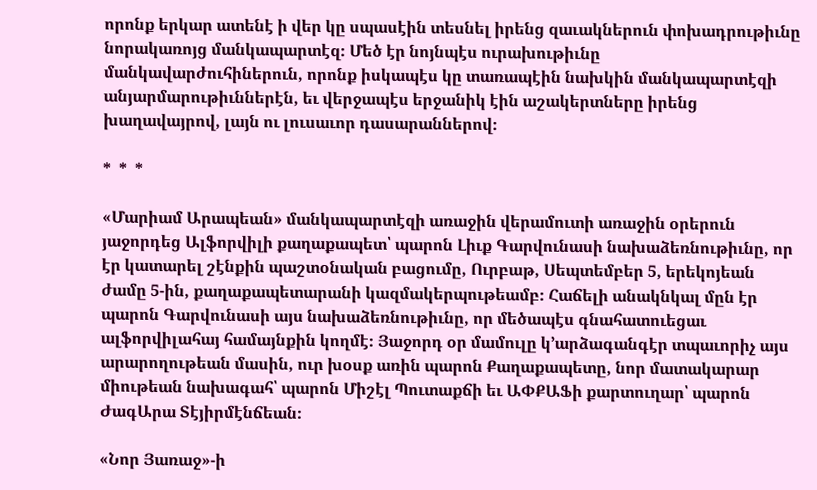որոնք երկար ատենէ ի վեր կը սպասէին տեսնել իրենց զաւակներուն փոխադրութիւնը նորակառոյց մանկապարտէզ։ Մեծ էր նոյնպէս ուրախութիւնը մանկավարժուհիներուն, որոնք իսկապէս կը տառապէին նախկին մանկապարտէզի անյարմարութիւններէն, եւ վերջապէս երջանիկ էին աշակերտները իրենց խաղավայրով, լայն ու լուսաւոր դասարաններով։

*  *  *

«Մարիամ Արապեան» մանկապարտէզի առաջին վերամուտի առաջին օրերուն յաջորդեց Ալֆորվիլի քաղաքապետ՝ պարոն Լիւք Գարվունասի նախաձեռնութիւնը, որ էր կատարել շէնքին պաշտօնական բացումը, Ուրբաթ, Սեպտեմբեր 5, երեկոյեան ժամը 5-ին, քաղաքապետարանի կազմակերպութեամբ։ Հաճելի անակնկալ մըն էր պարոն Գարվունասի այս նախաձեռնութիւնը, որ մեծապէս գնահատուեցաւ ալֆորվիլահայ համայնքին կողմէ։ Յաջորդ օր մամուլը կ՚արձագանգէր տպաւորիչ այս արարողութեան մասին, ուր խօսք առին պարոն Քաղաքապետը, նոր մատակարար միութեան նախագահ՝ պարոն Միշէլ Պուտաքճի եւ ԱՓՔԱՖի քարտուղար՝ պարոն ԺագԱրա Տէյիրմէնճեան։

«Նոր Յառաջ»-ի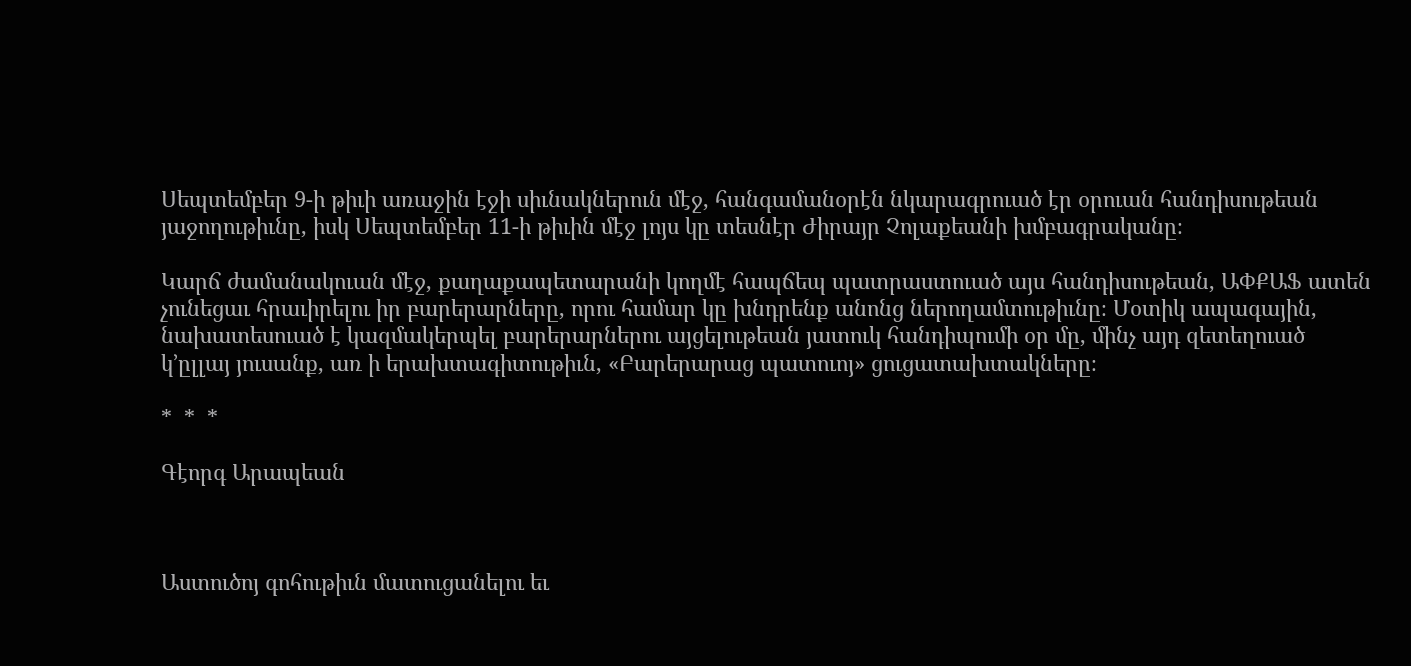Սեպտեմբեր 9-ի թիւի առաջին էջի սիւնակներուն մէջ, հանգամանօրէն նկարագրուած էր օրուան հանդիսութեան յաջողութիւնը, իսկ Սեպտեմբեր 11-ի թիւին մէջ լոյս կը տեսնէր Ժիրայր Չոլաքեանի խմբագրականը։

Կարճ ժամանակուան մէջ, քաղաքապետարանի կողմէ հապճեպ պատրաստուած այս հանդիսութեան, ԱՓՔԱՖ ատեն չունեցաւ հրաւիրելու իր բարերարները, որու համար կը խնդրենք անոնց ներողամտութիւնը։ Մօտիկ ապագային, նախատեսուած է կազմակերպել բարերարներու այցելութեան յատուկ հանդիպումի օր մը, մինչ այդ զետեղուած կ՚ըլլայ յուսանք, առ ի երախտագիտութիւն, «Բարերարաց պատուոյ» ցուցատախտակները։

*  *  *

Գէորգ Արապեան



Աստուծոյ գոհութիւն մատուցանելու եւ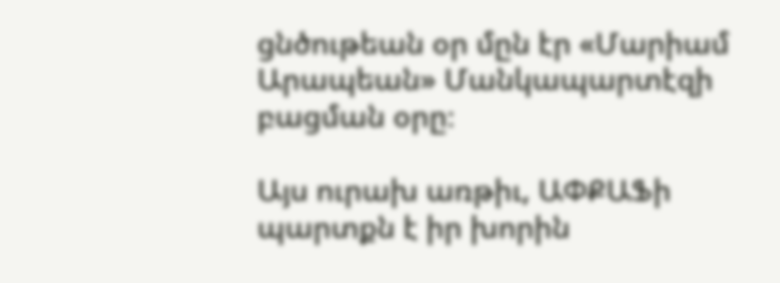ցնծութեան օր մըն էր «Մարիամ Արապեան» Մանկապարտէզի բացման օրը։

Այս ուրախ առթիւ, ԱՓՔԱՖի պարտքն է իր խորին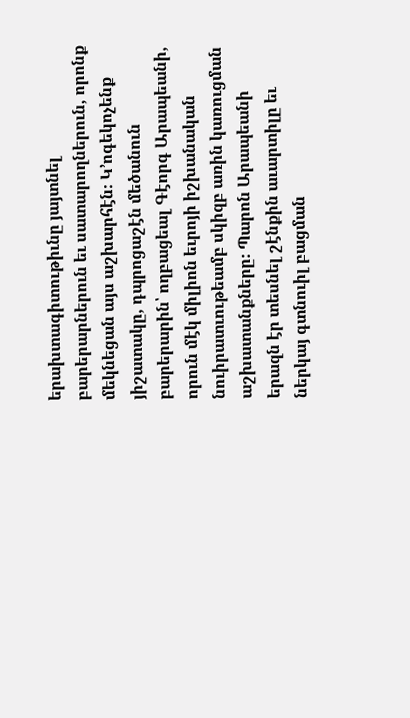երախտագիտութիւնը յայտնել բարերարներուն եւ սատարողներուն, որոնք մեկնեցան այս աշխարհէն։ Կ՚ոգեկոչենք յիշատակը, դպրոցաշէն մեծանուն բարերարին՝ ողբացեալ Գէորգ Արապեանի, որուն մէկ միլիոն եւրոյի իշխանական նուիրատւութեամբ սկիզբ առին կառուցման աշխատանքները։ Պարոն Արապեանի երազն էր տեսնել շէնքին աւարտիլը եւ ներկայ գտնուիլ բացման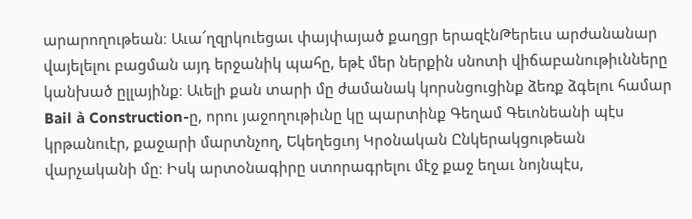արարողութեան։ Աւա՜ղզրկուեցաւ փայփայած քաղցր երազէնԹերեւս արժանանար վայելելու բացման այդ երջանիկ պահը, եթէ մեր ներքին սնոտի վիճաբանութիւնները կանխած ըլլայինք։ Աւելի քան տարի մը ժամանակ կորսնցուցինք ձեռք ձգելու համար Bail à Construction-ը, որու յաջողութիւնը կը պարտինք Գեղամ Գեւոնեանի պէս կրթանուէր, քաջարի մարտնչող, Եկեղեցւոյ Կրօնական Ընկերակցութեան վարչականի մը։ Իսկ արտօնագիրը ստորագրելու մէջ քաջ եղաւ նոյնպէս,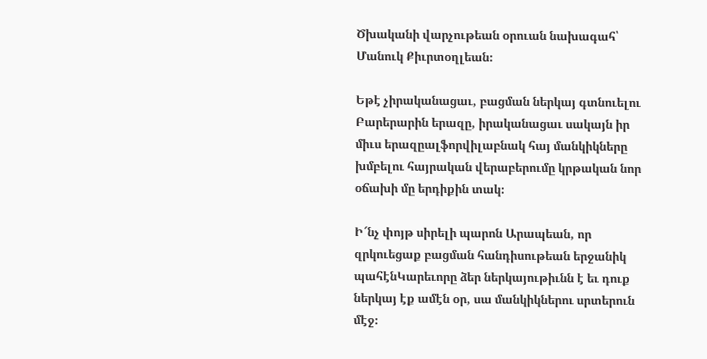Ծխականի վարչութեան օրուան նախագահ՝ Մանուկ Քիւրտօղլեան։

Եթէ չիրականացաւ, բացման ներկայ գտնուելու Բարերարին երազը, իրականացաւ սակայն իր միւս երազըալֆորվիլաբնակ հայ մանկիկները խմբելու հայրական վերաբերումը կրթական նոր օճախի մը երդիքին տակ։

Ի՜նչ փոյթ սիրելի պարոն Արապեան, որ զրկուեցաք բացման հանդիսութեան երջանիկ պահէնԿարեւորը ձեր ներկայութիւնն է եւ դուք ներկայ էք ամէն օր, սա մանկիկներու սրտերուն մէջ։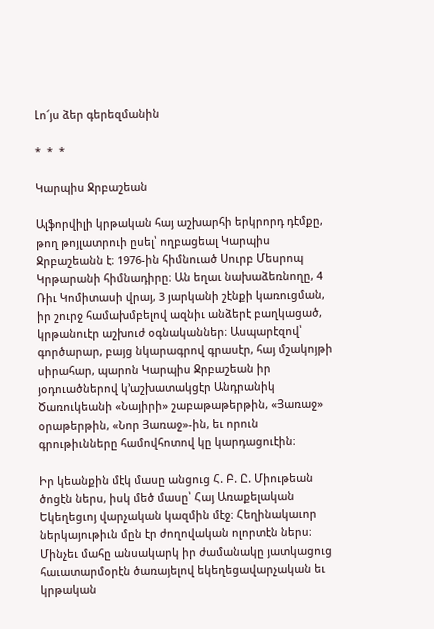Լո՜յս ձեր գերեզմանին

*  *  *

Կարպիս Ջրբաշեան

Ալֆորվիլի կրթական հայ աշխարհի երկրորդ դէմքը, թող թոյլատրուի ըսել՝ ողբացեալ Կարպիս Ջրբաշեանն է։ 1976-ին հիմնուած Սուրբ Մեսրոպ Կրթարանի հիմնադիրը։ Ան եղաւ նախաձեռնողը, 4 Ռիւ Կոմիտասի վրայ, 3 յարկանի շէնքի կառուցման, իր շուրջ համախմբելով ազնիւ անձերէ բաղկացած, կրթանուէր աշխուժ օգնականներ։ Ասպարէզով՝ գործարար, բայց նկարագրով գրասէր, հայ մշակոյթի սիրահար, պարոն Կարպիս Ջրբաշեան իր յօդուածներով կ՚աշխատակցէր Անդրանիկ Ծառուկեանի «Նայիրի» շաբաթաթերթին, «Յառաջ» օրաթերթին, «Նոր Յառաջ»-ին, եւ որուն գրութիւնները համովհոտով կը կարդացուէին։

Իր կեանքին մէկ մասը անցուց Հ. Բ. Ը. Միութեան ծոցէն ներս, իսկ մեծ մասը՝ Հայ Առաքելական Եկեղեցւոյ վարչական կազմին մէջ։ Հեղինակաւոր ներկայութիւն մըն էր ժողովական ոլորտէն ներս։ Մինչեւ մահը անսակարկ իր ժամանակը յատկացուց հաւատարմօրէն ծառայելով եկեղեցավարչական եւ կրթական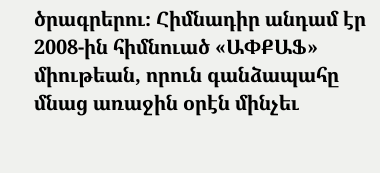ծրագրերու։ Հիմնադիր անդամ էր 2008-ին հիմնուած «ԱՓՔԱՖ» միութեան, որուն գանձապահը մնաց առաջին օրէն մինչեւ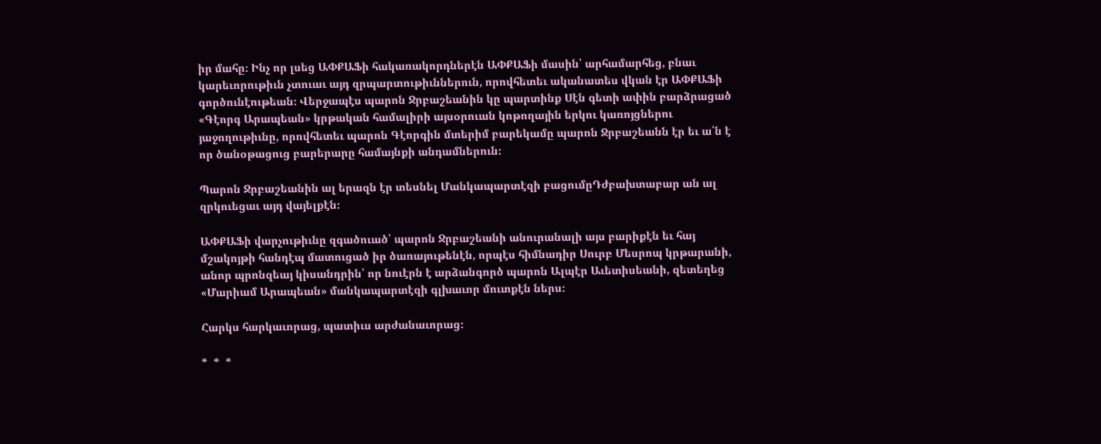իր մահը։ Ինչ որ լսեց ԱՓՔԱՖի հակառակորդներէն ԱՓՔԱՖի մասին՝ արհամարհեց, բնաւ կարեւորութիւն չտուաւ այդ զրպարտութիւններուն, որովհետեւ ականատես վկան էր ԱՓՔԱՖի գործունէութեան։ Վերջապէս պարոն Ջրբաշեանին կը պարտինք Սէն գետի ափին բարձրացած «Գէորգ Արապեան» կրթական համալիրի այսօրուան կոթողային երկու կառոյցներու յաջողութիւնը, որովհետեւ պարոն Գէորգին մտերիմ բարեկամը պարոն Ջրբաշեանն էր եւ ա՛ն է որ ծանօթացուց բարերարը համայնքի անդամներուն։

Պարոն Ջրբաշեանին ալ երազն էր տեսնել Մանկապարտէզի բացումըԴժբախտաբար ան ալ զրկուեցաւ այդ վայելքէն։

ԱՓՔԱՖի վարչութիւնը զգածուած՝ պարոն Ջրբաշեանի անուրանալի այս բարիքէն եւ հայ մշակոյթի հանդէպ մատուցած իր ծառայութենէն, որպէս հիմնադիր Սուրբ Մեսրոպ կրթարանի, անոր պրոնզեայ կիսանդրին՝ որ նուէրն է արձանգործ պարոն Ալպէր Աւետիսեանի, զետեղեց «Մարիամ Արապեան» մանկապարտէզի գլխաւոր մուտքէն ներս։

Հարկս հարկաւորաց, պատիւս արժանաւորաց։

*  *  *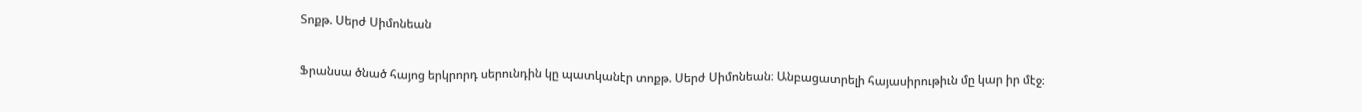Տոքթ. Սերժ Սիմոնեան

Ֆրանսա ծնած հայոց երկրորդ սերունդին կը պատկանէր տոքթ. Սերժ Սիմոնեան։ Անբացատրելի հայասիրութիւն մը կար իր մէջ։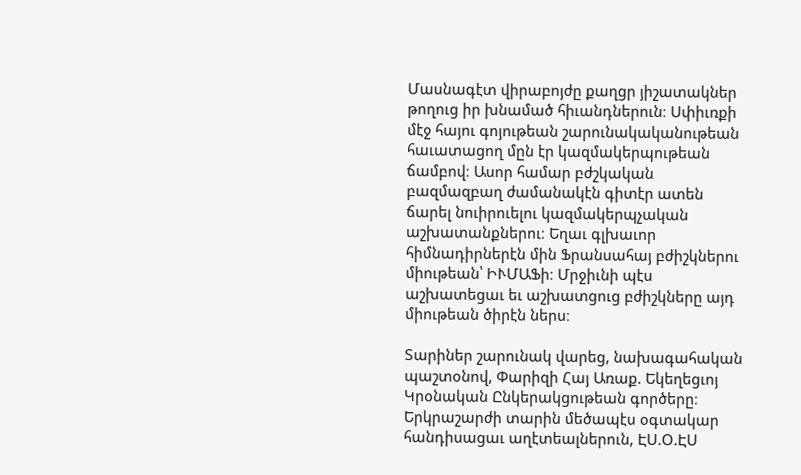Մասնագէտ վիրաբոյժը քաղցր յիշատակներ թողուց իր խնամած հիւանդներուն։ Սփիւռքի մէջ հայու գոյութեան շարունակականութեան հաւատացող մըն էր կազմակերպութեան ճամբով։ Ասոր համար բժշկական բազմազբաղ ժամանակէն գիտէր ատեն ճարել նուիրուելու կազմակերպչական աշխատանքներու։ Եղաւ գլխաւոր հիմնադիրներէն մին Ֆրանսահայ բժիշկներու միութեան՝ ԻՒՄԱՖի։ Մրջիւնի պէս աշխատեցաւ եւ աշխատցուց բժիշկները այդ միութեան ծիրէն ներս։

Տարիներ շարունակ վարեց, նախագահական պաշտօնով, Փարիզի Հայ Առաք. Եկեղեցւոյ Կրօնական Ընկերակցութեան գործերը։ Երկրաշարժի տարին մեծապէս օգտակար հանդիսացաւ աղէտեալներուն, ԷՍ.Օ.ԷՍ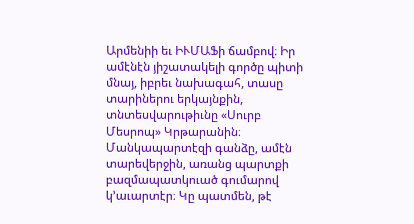Արմենիի եւ ԻՒՄԱՖի ճամբով։ Իր ամէնէն յիշատակելի գործը պիտի մնայ, իբրեւ նախագահ, տասը տարիներու երկայնքին, տնտեսվարութիւնը «Սուրբ Մեսրոպ» Կրթարանին։ Մանկապարտէզի գանձը, ամէն տարեվերջին, առանց պարտքի բազմապատկուած գումարով կ՚աւարտէր։ Կը պատմեն, թէ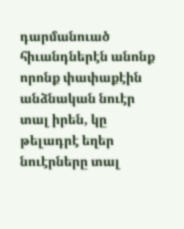դարմանուած հիւանդներէն անոնք որոնք փափաքէին անձնական նուէր տալ իրեն, կը թելադրէ եղեր նուէրները տալ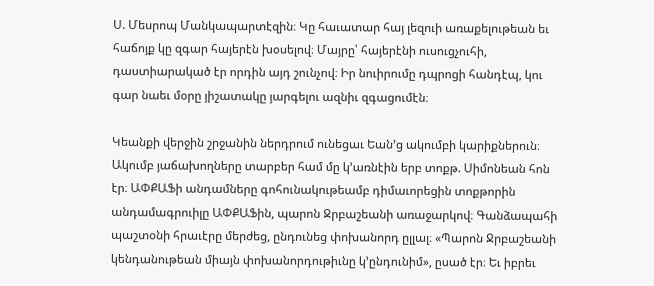Ս. Մեսրոպ Մանկապարտէզին։ Կը հաւատար հայ լեզուի առաքելութեան եւ հաճոյք կը զգար հայերէն խօսելով։ Մայրը՝ հայերէնի ուսուցչուհի, դաստիարակած էր որդին այդ շունչով։ Իր նուիրումը դպրոցի հանդէպ, կու գար նաեւ մօրը յիշատակը յարգելու ազնիւ զգացումէն։

Կեանքի վերջին շրջանին ներդրում ունեցաւ Եան՚ց ակումբի կարիքներուն։ Ակումբ յաճախողները տարբեր համ մը կ՚առնէին երբ տոքթ. Սիմոնեան հոն էր։ ԱՓՔԱՖի անդամները գոհունակութեամբ դիմաւորեցին տոքթորին անդամագրուիլը ԱՓՔԱՖին, պարոն Ջրբաշեանի առաջարկով։ Գանձապահի պաշտօնի հրաւէրը մերժեց, ընդունեց փոխանորդ ըլլալ։ «Պարոն Ջրբաշեանի կենդանութեան միայն փոխանորդութիւնը կ՚ընդունիմ», ըսած էր։ Եւ իբրեւ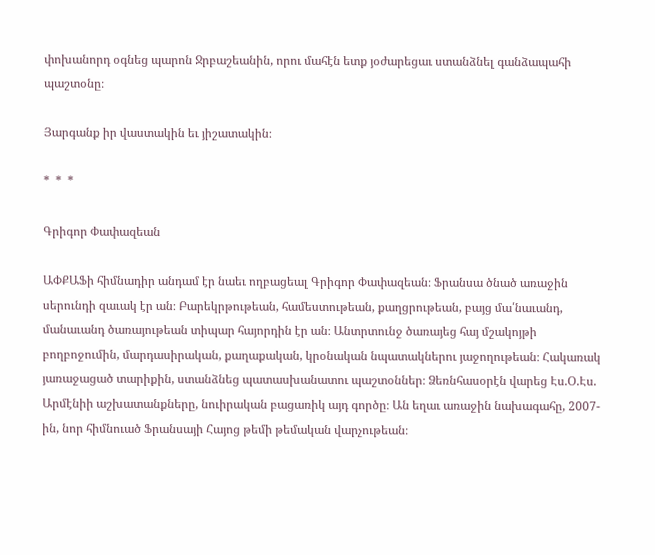փոխանորդ օգնեց պարոն Ջրբաշեանին, որու մահէն ետք յօժարեցաւ ստանձնել գանձապահի պաշտօնը։

Յարգանք իր վաստակին եւ յիշատակին։

*  *  *

Գրիգոր Փափազեան

ԱՓՔԱՖի հիմնադիր անդամ էր նաեւ ողբացեալ Գրիգոր Փափազեան։ Ֆրանսա ծնած առաջին սերունդի զաւակ էր ան։ Բարեկրթութեան, համեստութեան, քաղցրութեան, բայց մա՛նաւանդ, մանաւանդ ծառայութեան տիպար հայորդին էր ան։ Անտրտունջ ծառայեց հայ մշակոյթի բողբոջումին, մարդասիրական, քաղաքական, կրօնական նպատակներու յաջողութեան։ Հակառակ յառաջացած տարիքին, ստանձնեց պատասխանատու պաշտօններ։ Ձեռնհասօրէն վարեց Էս.Օ.Էս. Արմէնիի աշխատանքները, նուիրական բացառիկ այդ գործը։ Ան եղաւ առաջին նախագահը, 2007-ին, նոր հիմնուած Ֆրանսայի Հայոց թեմի թեմական վարչութեան։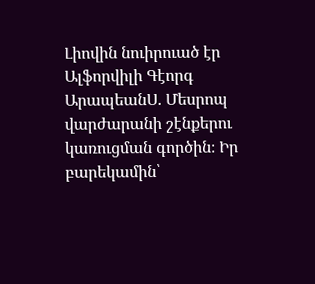Լիովին նուիրուած էր Ալֆորվիլի Գէորգ ԱրապեանՍ. Մեսրոպ վարժարանի շէնքերու կառուցման գործին։ Իր բարեկամին՝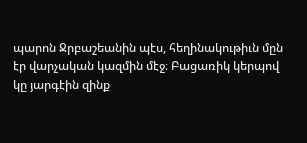պարոն Ջրբաշեանին պէս, հեղինակութիւն մըն էր վարչական կազմին մէջ։ Բացառիկ կերպով կը յարգէին զինք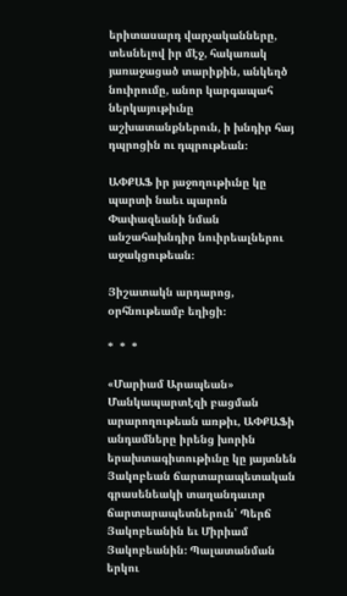երիտասարդ վարչականները, տեսնելով իր մէջ, հակառակ յառաջացած տարիքին, անկեղծ նուիրումը, անոր կարգապահ ներկայութիւնը աշխատանքներուն, ի խնդիր հայ դպրոցին ու դպրութեան։

ԱՓՔԱՖ իր յաջողութիւնը կը պարտի նաեւ պարոն Փափազեանի նման անշահախնդիր նուիրեալներու աջակցութեան։

Յիշատակն արդարոց, օրհնութեամբ եղիցի։

*  *  *

«Մարիամ Արապեան» Մանկապարտէզի բացման արարողութեան առթիւ, ԱՓՔԱՖի անդամները իրենց խորին երախտագիտութիւնը կը յայտնեն Յակոբեան ճարտարապետական գրասենեակի տաղանդաւոր ճարտարապետներուն՝ Պերճ Յակոբեանին եւ Միրիամ Յակոբեանին։ Պալատանման երկու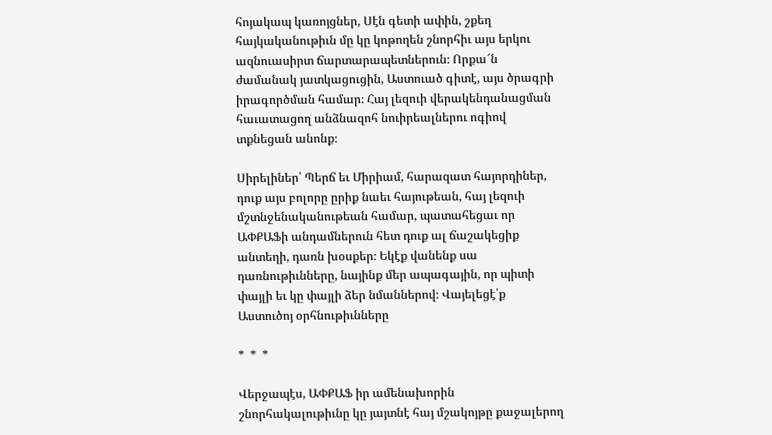հոյակապ կառոյցներ, Սէն գետի ափին, շքեղ հայկականութիւն մը կը կոթողեն շնորհիւ այս երկու ազնուասիրտ ճարտարապետներուն։ Որքա՜ն ժամանակ յատկացուցին, Աստուած գիտէ, այս ծրագրի իրագործման համար։ Հայ լեզուի վերակենդանացման հաւատացող անձնազոհ նուիրեալներու ոգիով տքնեցան անոնք։

Սիրելիներ՝ Պերճ եւ Միրիամ, հարազատ հայորդիներ, դուք այս բոլորը ըրիք նաեւ հայութեան, հայ լեզուի մշտնջենականութեան համար, պատահեցաւ որ ԱՓՔԱՖի անդամներուն հետ դուք ալ ճաշակեցիք անտեղի, դառն խօսքեր։ Եկէք վանենք սա դառնութիւնները, նայինք մեր ապագային, որ պիտի փայլի եւ կը փայլի ձեր նմաններով։ Վայելեցէ՛ք Աստուծոյ օրհնութիւնները

*  *  *

Վերջապէս, ԱՓՔԱՖ իր ամենախորին շնորհակալութիւնը կը յայտնէ հայ մշակոյթը քաջալերող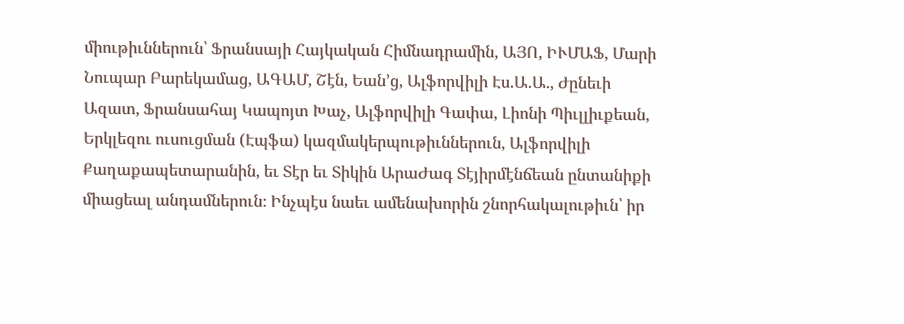միութիւններուն՝ Ֆրանսայի Հայկական Հիմնադրամին, ԱՅՈ, ԻՒՄԱՖ, Մարի Նուպար Բարեկամաց, ԱԳԱՄ, Շէն, Եան՚ց, Ալֆորվիլի Էս.Ա.Ա., Ժընեւի Ազատ, Ֆրանսահայ Կապոյտ Խաչ, Ալֆորվիլի Գափա, Լիոնի Պիւլլիւքեան, Երկլեզու ուսուցման (Էպֆա) կազմակերպութիւններուն, Ալֆորվիլի Քաղաքապետարանին, եւ Տէր եւ Տիկին ԱրաԺագ Տէյիրմէնճեան ընտանիքի միացեալ անդամներուն։ Ինչպէս նաեւ ամենախորին շնորհակալութիւն՝ իր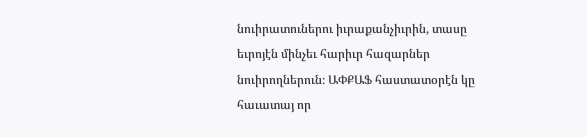նուիրատուներու իւրաքանչիւրին, տասը եւրոյէն մինչեւ հարիւր հազարներ նուիրողներուն։ ԱՓՔԱՖ հաստատօրէն կը հաւատայ որ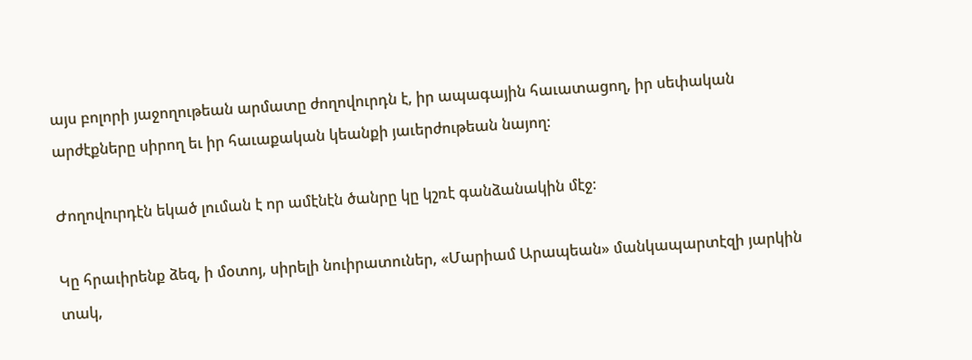այս բոլորի յաջողութեան արմատը ժողովուրդն է, իր ապագային հաւատացող, իր սեփական արժէքները սիրող եւ իր հաւաքական կեանքի յաւերժութեան նայող։

Ժողովուրդէն եկած լուման է որ ամէնէն ծանրը կը կշռէ գանձանակին մէջ։

Կը հրաւիրենք ձեզ, ի մօտոյ, սիրելի նուիրատուներ, «Մարիամ Արապեան» մանկապարտէզի յարկին տակ,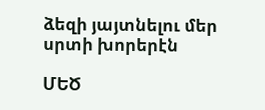ձեզի յայտնելու մեր սրտի խորերէն

ՄԵԾ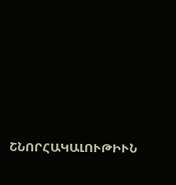ՇՆՈՐՀԱԿԱԼՈՒԹԻՒՆ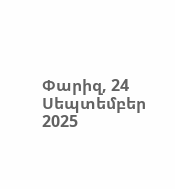Փարիզ, 24 Սեպտեմբեր 2025